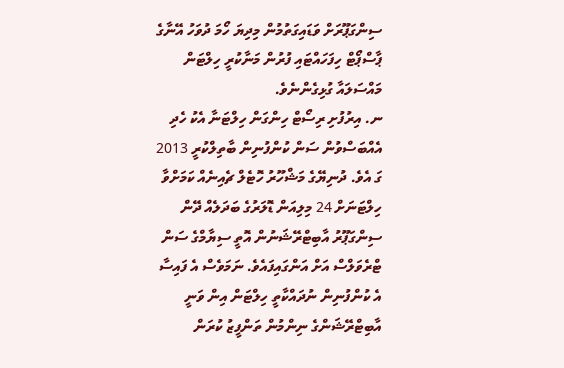ސިންގަޕޫރަށް ވަޑައިގަތުމުން މިދިޔަ ހޯމަ ދުވަހު އޭނާގެ ޕާސްޕޯޓް ހިފަހައްޓައި ފުރުން މަނާކުރީ ހިލްޓަން މައްސަލައާ ގުޅިގެންނެވެ.
ނ. އިރުފުށި ރިސޯޓް ހިންގަން ހިލްޓަނާ އެކު ހެދި އެއްބަސްވުން ސަން ކުންފުނިން ބާތިލްކުރީ 2013 ގަ އެވެ. ދުނިޔޭގެ މަޝްހޫރު ހޮޓެލް ޗެއިނެއް ކަމަށްވާ ހިލްޓަނަށް 24 މިލިއަން ޑޮލަރުގެ ބަދަލެއް ދޭން ސިންގަޕޫރު އާބިޓްރޭޝަނުން އޮތީ ސިޔާމްގެ ސަން ޓްރެވަލްސް އަށް އަންގައިފައެވެ. ނަމަވެސް އެ ފައިސާ އެ ކުންފުނިން ނުދައްކާތީ ހިލްޓަން އިން ވަނީ އާބިޓްރޭޝަންގެ ނިންމުން ތަންފީޒު ކުރަން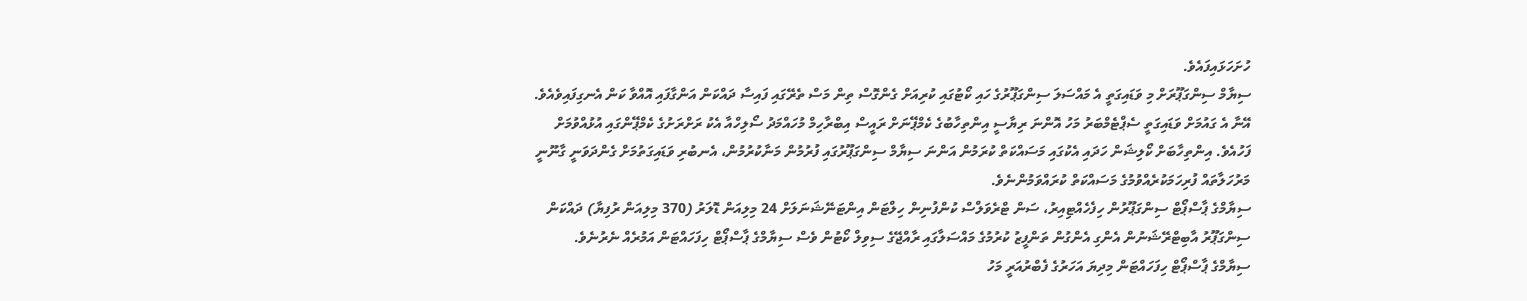ހުށަހަޅައިފައެވެ.
ސިޔާމް ސިންގަޕޫރަށް މި ވަޑައިގަތީ އެ މައްސަލަ ސިންގަޕޫރުގެ ހައި ކޯޓުގައި ކުރިއަށް ގެންގޮސް ތިން މަސް ތެރޭގައި ފައިސާ ދައްކަން އަންގާފައި އޮއްވާ ކަން އެނގިފައިވެއެވެ.
އޭނާ އެ ގައުމަށް ވަޑައިގަތީ ސެޕްޓެމްބަރު މަހު އޮންނަ ރިޔާސީ އިންތިހާބުގެ ކެމްޕޭނަށް ރައީސް އިބްރާހިމް މުހައްމަދު ސޯލިހްއާ އެކު ރަށްރަށުގެ ކެމްޕޭންގައި އުޅުއްވުމަށް ފަހުއެވެ. އިންތިހާބަށް ކޯލިޝަން ހަދައި އެކުގައި މަސައްކަތް ކުރަމުން އަންނަ ސިޔާމް ސިންގަޕޫރުގައި ފުރުމުން މަނާކުރުމުން، އެނބުރި ވަޑައިގަތުމަށް ގެންދަވަނީ ގާނޫނީ މަރުހަލާތައް ފުރިހަމަކުރެއްވުމުގެ މަސައްކަތް ކުރައްވަމުންނެވެ.
ސިޔާމްގެ ޕާސްޕޯޓް ސިންގަޕޫރުން ހިފެހެއްޓިއިރު، ސަން ޓްރެވަލްސް ކުންފުނިން ހިލްޓަން އިންޓަނޭޝަނަލަށް 24 މިލިއަން ޑޮލަރު (370 މިލިއަން ރުފިޔާ) ދައްކަން ސިންގަޕޫރު އާބިޓްރޭޝަނުން އެންގި އެންގުން ތަންފީޒު ކުރުމުގެ މައްސަލާގައި ރާއްޖޭގެ ސިވިލް ކޯޓުން ވެސް ސިޔާމްގެ ޕާސްޕޯޓް ހިފަހައްޓަން އަމުރެއް ނެރުނެވެ.
ސިޔާމްގެ ޕާސްޕޯޓް ހިފަހައްޓަން މިދިޔަ އަހަރުގެ ފެބްރުއަރީ މަހު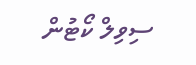ސިވިލް ކޯޓުން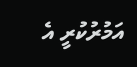އަމުރުކުރީ އެ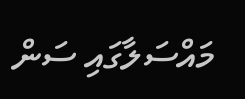މައްސަލާގައި ސަން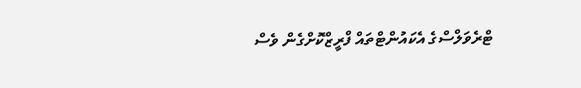ޓްރެވަލްސްގެ އެކައުންޓްތައް ފްރީޒްކޮށްގެން ވެސް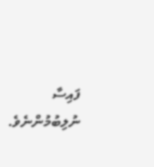ފައިސާ ނުލިބުމުންނެވެ.